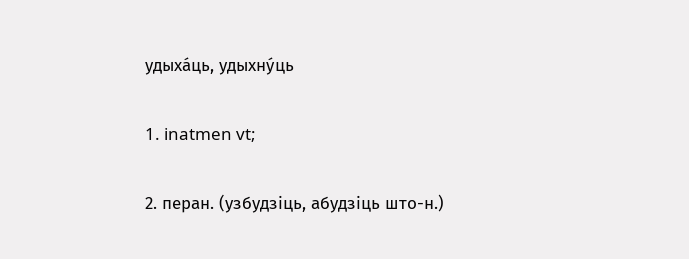удыха́ць, удыхну́ць

1. inatmen vt;

2. перан. (узбудзіць, абудзіць што-н.)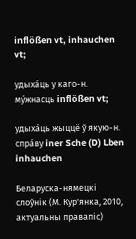inflößen vt, inhauchen vt;

удыха́ць у каго-н. му́жнасць inflößen vt;

удыха́ць жыццё ў якую-н. спра́ву iner Sche (D) Lben inhauchen

Беларуска-нямецкі слоўнік (М. Кур'янка, 2010, актуальны правапіс)